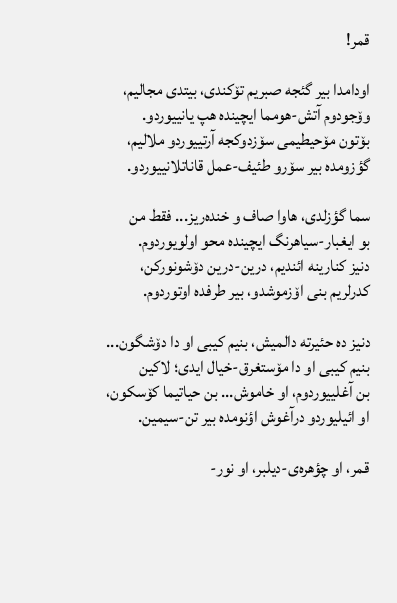قمر!

اودامدا بیر گئجه صبریم تۆکندی، بیتدی مجالیم،
وۆجودوم آتش-هومما ایچینده هپ یانییوردو.
بۆتون مۆحیطیمی سۆزدوکجه آرتییوردو ملالیم،
گؤزومده بیر سۆرو طئیف-عمل قاناتلانییوردو.

سما گؤزلدی، هاوا صاف و خنده‌ریز... فقط من
بو ایغبار-سیاهرنگ ایچینده محو اولویوردوم.
دنیز کنارینه ائندیم، درین-درین دۆشونورکن،
کدرلریم بنی اۆزموشدو، بیر طرفده اوتوردوم.

دنیز ده حئیرته دالمیش، بنیم کیبی او دا دۆشگون...
بنیم کیبی او دا مۆستغرق-خیال ایدی؛ لاکین
بن آغلییوردوم، او خاموش... بن حیاتیما کۆسکون،
او ائیلیوردو درآغوش اؤنومده بیر تن-سیمین.

قمر، او چؤهره‌ی-دیلبر، او نور-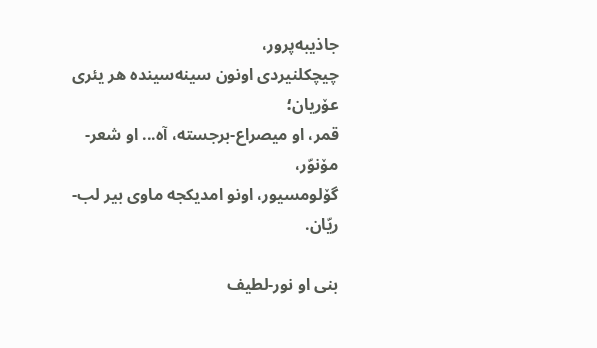جاذیبه‌پرور،
چیچکلنیردی اونون سینه‌سینده هر یئری عۆریان؛
قمر، او میصراع-برجسته، آه... او شعر-مۆنوّر،
گۆلومسیور، اونو امدیکجه ماوی بیر لب-ریّان.

بنی او نور-لطیف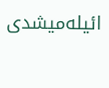ائیله‌میشدی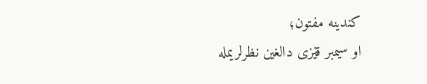کندینه مفتون؛
او سیمبر قؽزی دالغین نظرلریمله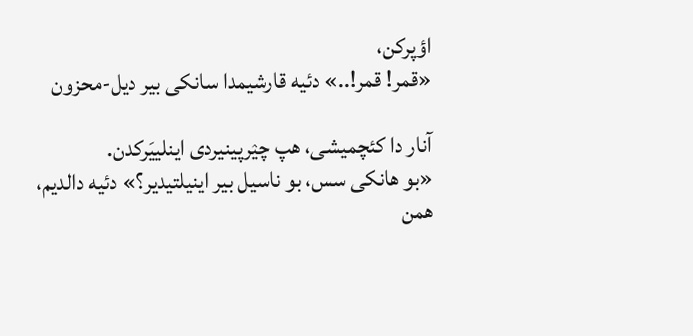اؤپرکن،
«قمر! قمر!..» دئیه قارشیمدا سانکی بیر دیل-محزون

آنار دا کئچمیشی، هپ چؽرپینیردی اینلییَرکدن.
«بو هانکی سس، بو ناسیل بیر اینیلتیدیر؟» دئیه دالدیم،
همن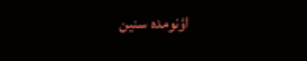اؤنومده سنین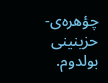چؤهره‌ی-حزینینی بولدوم.